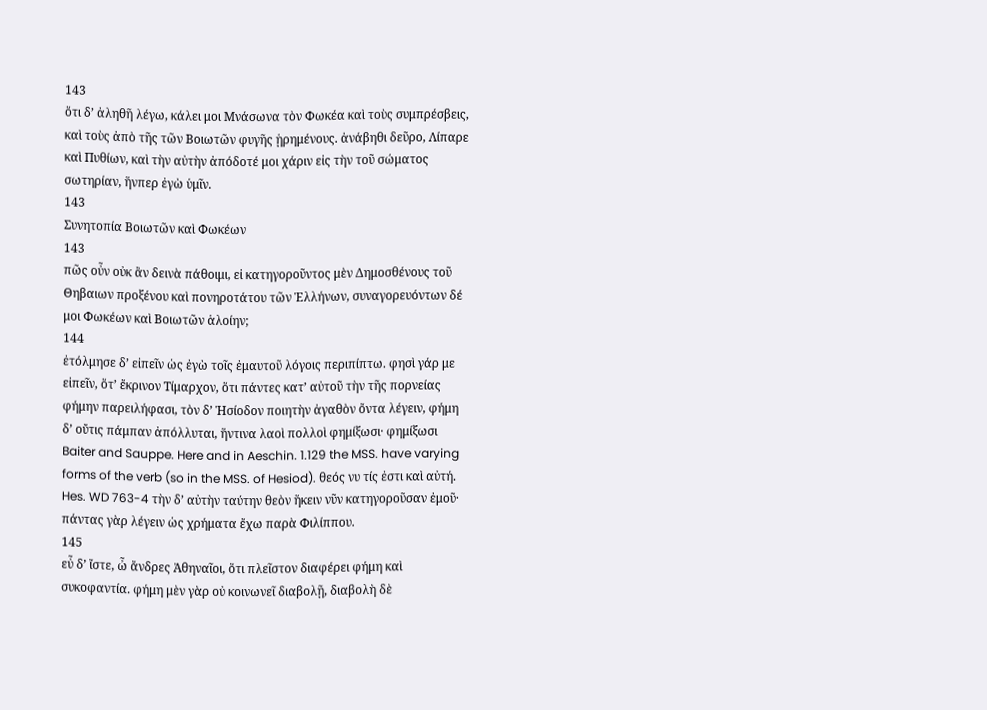143
ὅτι δʼ ἀληθῆ λέγω, κάλει μοι Μνάσωνα τὸν Φωκέα καὶ τοὺς συμπρέσβεις, καὶ τοὺς ἀπὸ τῆς τῶν Βοιωτῶν φυγῆς ᾑρημένους. ἀνάβηθι δεῦρο, Λίπαρε καὶ Πυθίων, καὶ τὴν αὐτὴν ἀπόδοτέ μοι χάριν εἰς τὴν τοῦ σώματος σωτηρίαν, ἥνπερ ἐγὼ ὑμῖν.
143
Συνητοπία Βοιωτῶν καὶ Φωκέων
143
πῶς οὖν οὐκ ἂν δεινὰ πάθοιμι, εἰ κατηγοροῦντος μὲν Δημοσθένους τοῦ Θηβαιων προξένου καὶ πονηροτάτου τῶν Ἑλλήνων, συναγορευόντων δέ μοι Φωκέων καὶ Βοιωτῶν ἁλοίην;
144
ἐτόλμησε δʼ εἰπεῖν ὡς ἐγὼ τοῖς ἐμαυτοῦ λόγοις περιπίπτω. φησὶ γάρ με εἰπεῖν, ὅτʼ ἔκρινον Τίμαρχον, ὅτι πάντες κατʼ αὐτοῦ τὴν τῆς πορνείας φήμην παρειλήφασι, τὸν δʼ Ἡσίοδον ποιητὴν ἀγαθὸν ὄντα λέγειν, φήμη δʼ οὔτις πάμπαν ἀπόλλυται, ἥντινα λαοὶ πολλοὶ φημίξωσι· φημίξωσι Baiter and Sauppe. Here and in Aeschin. 1.129 the MSS. have varying forms of the verb (so in the MSS. of Hesiod). θεός νυ τίς ἐστι καὶ αὐτή. Hes. WD 763-4 τὴν δʼ αὐτὴν ταύτην θεὸν ἥκειν νῦν κατηγοροῦσαν ἐμοῦ· πάντας γὰρ λέγειν ὡς χρήματα ἔχω παρὰ Φιλίππου.
145
εὖ δʼ ἴστε, ὦ ἄνδρες Ἀθηναῖοι, ὅτι πλεῖστον διαφέρει φήμη καὶ συκοφαντία. φήμη μὲν γὰρ οὐ κοινωνεῖ διαβολῇ, διαβολὴ δὲ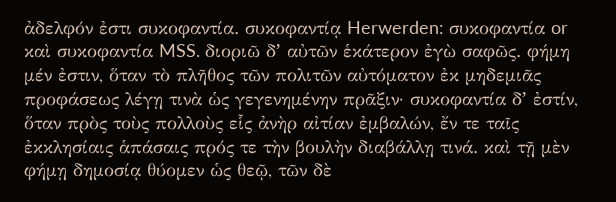ἀδελφόν ἐστι συκοφαντία. συκοφαντίᾳ Herwerden: συκοφαντία or καὶ συκοφαντία MSS. διοριῶ δʼ αὐτῶν ἑκάτερον ἐγὼ σαφῶς. φήμη μέν ἐστιν, ὅταν τὸ πλῆθος τῶν πολιτῶν αὐτόματον ἐκ μηδεμιᾶς προφάσεως λέγῃ τινὰ ὡς γεγενημένην πρᾶξιν· συκοφαντία δʼ ἐστίν, ὅταν πρὸς τοὺς πολλοὺς εἷς ἀνὴρ αἰτίαν ἐμβαλών, ἔν τε ταῖς ἐκκλησίαις ἁπάσαις πρός τε τὴν βουλὴν διαβάλλῃ τινά. καὶ τῇ μὲν φήμῃ δημοσίᾳ θύομεν ὡς θεῷ, τῶν δὲ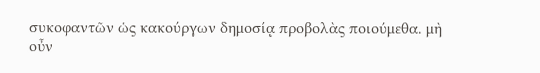συκοφαντῶν ὡς κακούργων δημοσίᾳ προβολὰς ποιούμεθα. μὴ οὖν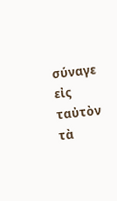σύναγε εἰς ταὐτὸν τὰ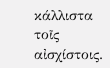κάλλιστα τοῖς αἰσχίστοις.